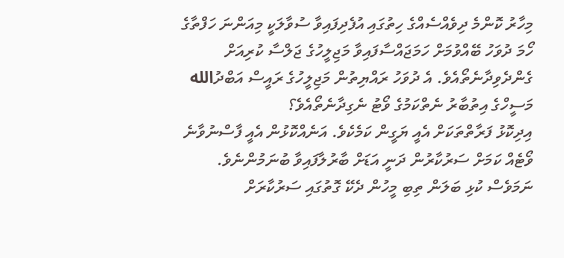މިހާރު ކޮންމެ ދިވެއްސެއްގެ ހިތުގައި އުފެދިފައިވާ ސުވާލަކީ މިއަންނަ ހަފްތާގެ ހޯމަ ދުވަހު ބޭއްވުމަށް ހަމަޖައްސާފައިވާ މަޖިލީހުގެ ޖަލްސާ ކުރިއަށް ގެންދެވިދާނެތޯއެވެ. އެ ދުވަހު ރައްޔިތުން މަޖިލީހުގެ ރައީސް އަބްދުالله މަސީހްގެ އިތުބާރު ނެތްކަމުގެ ވޯޓު ނެގިދާނެތޯއެވެ؟
އިދިކޮޅު ފަރާތްތަކަށް އެއީ ޔަގީން ކަމެކެވެ. އަނެއްކޮޅުން އެއީ ފާސްނުވާނެ ވޯޓެއް ކަމަށް ސަރުކާރުން ދަނީ އަޑަށް ބާރުލާފައިވާ ބުނަމުންނެވެ. ނަމަވެސް ކުޅި ބަލަން ތިބި މީހުން ދެކޭ ގޮތުގައި ސަރުކާރަށް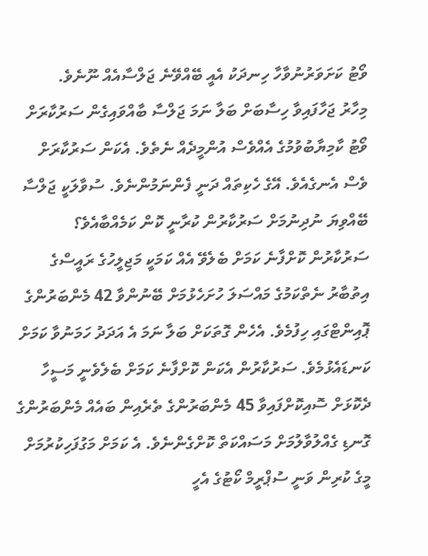ވޯޓު ކަށަވަރުނުވާހާ ހިނދަކު އެއީ ބޭއްވޭނެ ޖަލްސާއެއް ނޫނެވެ.
މިހާރު ޖަހާފައިވާ ހިސާބަށް ބަލާ ނަމަ ޖަލްސާ ބާއްވައިގެން ސަރުކާރަށް ވޯޓު ކާމިޔާބުވުމުގެ އެއްވެސް އުންމީދެއް ނެތެވެ. އެކަން ސަރުކާރަށް ވެސް އެނގެއެވެ. އޭގެ ހެކިތައް ދަނީ ފެންނަމުންނެވެ. ސުވާލަކީ ޖަލްސާ ބޭއްވިޔަ ނުދިނުމަށް ސަރުކާރުން ކުރާނީ ކޮން ކަމެއްބާއެވެ؟
ސަރުކާރުން ކޮށްފާނެ ކަމަށް ބެލެވޭ އެއް ކަމަކީ މަޖިލީހުގެ ރައީސްގެ އިތުބާރު ނެތްކަމުގެ މައްސަލަ ހުށަހެޅުމަށް ބޭނުންވާ 42 މެންބަރުންގެ ޕޮއިންޓްގައި ހިފުމެވެ. އެހެން ގޮތަކަށް ބަލާ ނަމަ އެ އަދަދު ހަމަނުވާ ކަމަށް ކަނޑައެޅުމެވެ. ސަރުކާރުން އެކަން ކޮށްފާނެ ކަމަށް ބެލެވެނީ މަސީހާ ދެކޮޅަށް ސޮއިކޮށްފައިވާ 45 މެންބަރުންގެ ތެރެއިން ބައެއް މެންބަރުންގެ ގޮނޑި ގެއްލުވާލުމަށް މަސައްކަތް ކޮށްގެންނެވެ. އެ ކަމަށް މަގުފަހިކުރުމަށް މީގެ ކުރިން ވަނީ ސުޕްރީމް ކޯޓުގެ އެހީ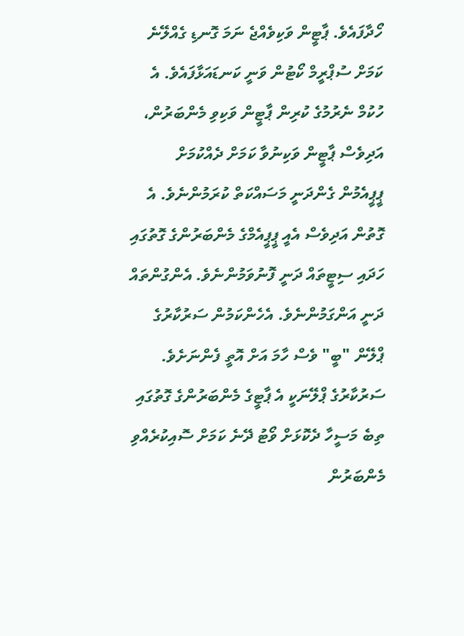ހޯދާފައެވެ. ޕާޓީން ވަކިވެއްޖެ ނަމަ ގޮނޑި ގެއްލޭނެ ކަމަށް ސުޕްރީމް ކޯޓުން ވަނީ ކަނޑައަޅާފައެވެ. އެ ހުކުމް ނެރުމުގެ ކުރިން ޕާޓީން ވަކިވި މެންބަރުން، އަދިވެސް ޕާޓީން ވަކިނުވާ ކަމަށް ދެއްކުމަށް ޕީޕީއެމުން ގެންދަނީ މަސައްކަތް ކުރަމުންނެވެ. އެ ގޮތުން އަދިވެސް އެއީ ޕީޕީއެމްގެ މެންބަރުންގެ ގޮތުގައި ހަދައި ސިޓީތައް ދަނީ ފޮނުވަމުންނެވެ. އެންގުންތައް ދަނީ އަންގަމުންނެވެ. އެހެންކަމުން ސަރުކާރުގެ ޕްލޭން "ބީ" ވެސް ހާމަ އަށް އޮތީ ފެންނަށެވެ.
ސަރުކާރުގެ ޕްލޭނަކީ އެ ޕާޓީގެ މެންބަރުންގެ ގޮތުގައި ތިބެ މަސީހާ ދެކޮޅަށް ވޯޓު ދޭނެ ކަމަށް ސޮއިކުރެއްވި މެންބަރުން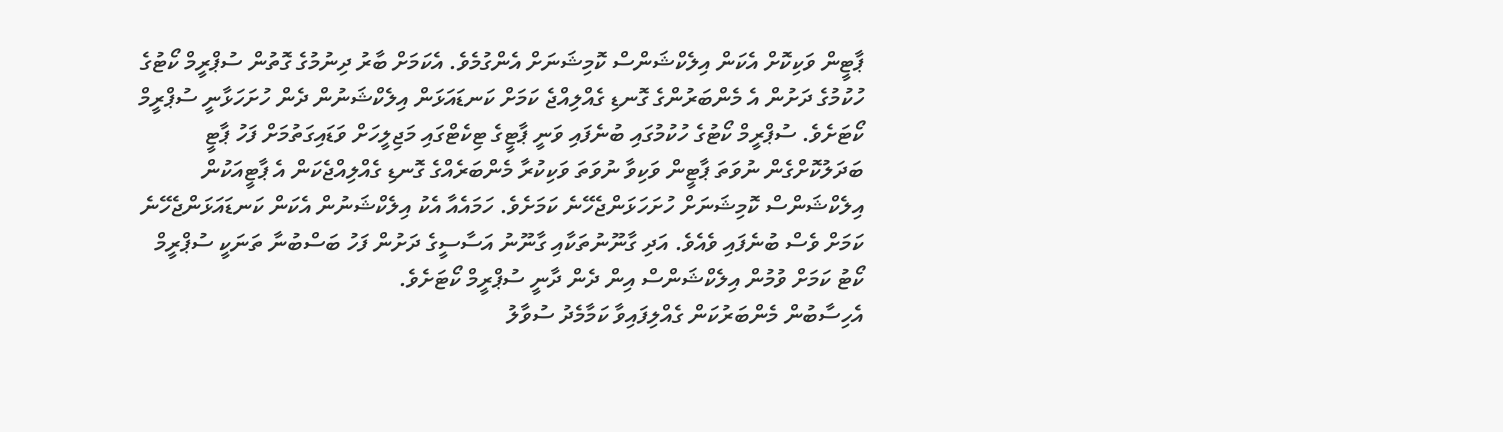ޕާޓީން ވަކިކޮށް އެކަން އިލެކްޝަންސް ކޮމިޝަނަށް އެންގުމެވެ. އެކަމަށް ބާރު ދިނުމުގެ ގޮތުން ސުޕްރީމް ކޯޓުގެ ހުކުމުގެ ދަށުން އެ މެންބަރުންގެ ގޮނޑި ގެއްލިއްޖެ ކަމަށް ކަނޑައަޅަން އިލެކްޝަނުން ދެން ހުށަހަޅާނީ ސުޕްރީމް ކޯޓަށެވެ. ސުޕްރީމް ކޯޓުގެ ހުކުމުގައި ބުނެފައި ވަނީ ޕާޓީގެ ޓިކެޓްގައި މަޖިލީހަށް ވަޑައިގަތުމަށް ފަހު ޕާޓީ ބަދަލުކޮށްގެން ނުވަތަ ޕާޓީން ވަކިވާ ނުވަތަ ވަކިކުރާ މެންބަރެއްގެ ގޮނޑި ގެއްލިއްޖެކަން އެ ޕާޓީއަކުން އިލެކްޝަންސް ކޮމިޝަނަށް ހުށަހަޅަންޖެހޭނެ ކަމަށެވެ. ހަމައެއާ އެކު އިލެކްޝަނުން އެކަން ކަނޑައަޅަންޖެހޭނެ ކަމަށް ވެސް ބުނެފައި ވެއެވެ. އަދި ގާނޫނުތަކާއި ގާނޫނު އަސާސީގެ ދަށުން ފަހު ބަސްބުނާ ތަނަކީ ސުޕްރީމް ކޯޓު ކަމަށް ވުމުން އިލެކްޝަންސް އިން ދެން ދާނީ ސުޕްރީމް ކޯޓަށެވެ.
އެހިސާބުން މެންބަރުކަން ގެއްލިފައިވާ ކަމާމެދު ސުވާލު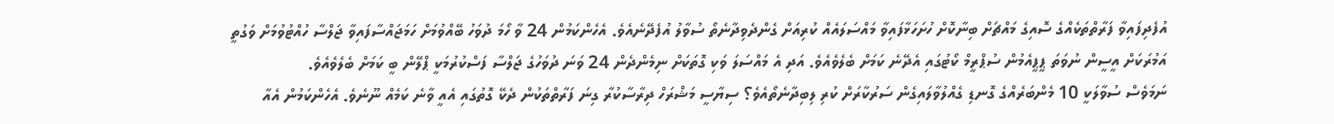އުފެދިފައިވާ ފަރާތްތަކެއްގެ ސޮއިގެ މައްޗަށް ބިނާކޮށް ހުށަހަޅާފައިވާ މައްސަލައެއް ކުރިއަށް ގެންދެވިދާނެތޯ ސުވާލު އުފެދޭނެއެވެ. އެހެންކަމުން 24 ވާ ހޯމަ ދުވަހު ބޭއްވުމަށް ހަމަޖައްސާފައިވާ ޖަލްސާ ހުއްޓުވުމަށް ވަގުތީ އަމުރަކަށް އީސީން ނުވަތަ ޕީޕީއެމުން ސުޕްރީމް ކޯޓުގައި އެދޭނެ ކަމަށް ބެލެވެއެވެ. އަދި އެ މައްސަލަ ވަކި ގޮތަކަށް ނިމެންދެން 24 ވަނަ ދުވަހުގެ ޖަލްސާ ފަސްކުރުމަކީ ޕްލޭން ބީ ކަމަށް ބެލެވެއެވެ.
ނަމަވެސް ސުވާލަކީ 10 މެންބަރެއްގެ ގޮނޑި ގެއްލުވާލައިގެން ސަރުކާރަށް ކުރި ލިބިދާނެތޯއެވެ؟ ސިޔާސީ މަޝްރަހް ދިރާސާކުރާ ގިނަ ފަރާތްތަކުން ދެކޭ ގޮތުގައި އެއީ ވާނެ ކަމެއް ނޫނެވެ. އެހެންކަމުން އެއާ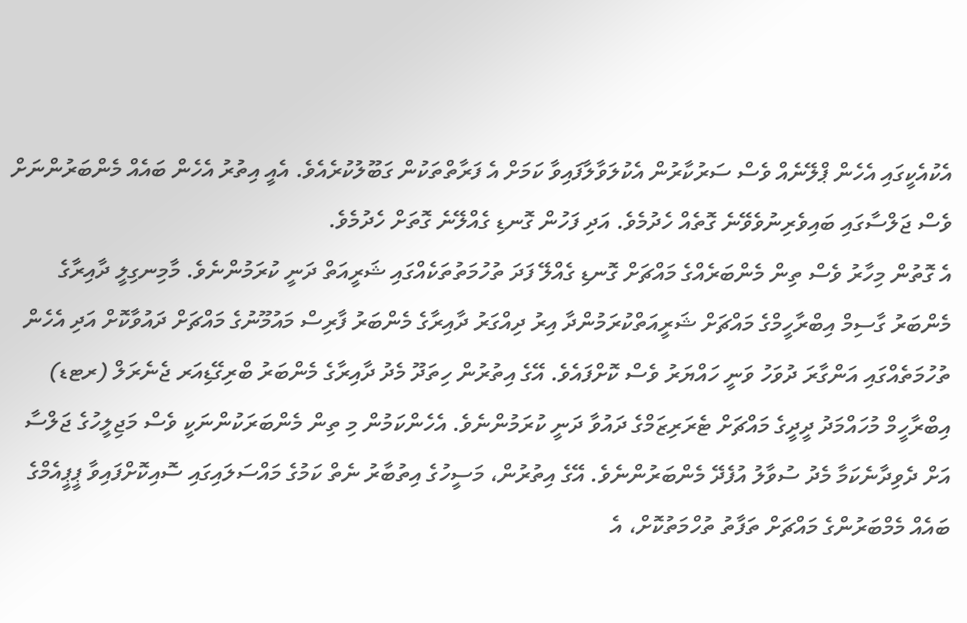އެކުއެކީގައި އެހެން ޕްލޭނެއް ވެސް ސަރުކާރުން އެކުލަވާލާފައިވާ ކަމަށް އެ ފަރާތްތަކުން ގަބޫލުކުރެއެވެ. އެއީ އިތުރު އެހެން ބައެއް މެންބަރުންނަށް ވެސް ޖަލްސާގައި ބައިވެރިނުވެވޭނެ ގޮތެއް ހެދުމެވެ. އަދި ފަހުން ގޮނޑި ގެއްލޭނެ ގޮތަށް ހެދުމެވެ.
އެ ގޮތުން މިހާރު ވެސް ތިން މެންބަރެއްގެ މައްޗަށް ގޮނޑި ގެއްލޭ ފަދަ ތުހުމަތުތަކެއްގައި ޝަރީއަތް ދަނީ ކުރަމުންނެވެ. މާމިނގިލީ ދާއިރާގެ މެންބަރު ގާސިމް އިބްރާހީމްގެ މައްޗަށް ޝަރީއަތްކުރަމުންދާ އިރު ދިއްގަރު ދާއިރާގެ މެންބަރު ފާރިސް މައުމޫނުގެ މައްޗަށް ދައުވާކޮށް އަދި އެހެން ތުހުމަތެއްގައި އަންގާރަ ދުވަހު ވަނީ ހައްޔަރު ވެސް ކޮށްފައެވެ. އޭގެ އިތުރުން ހިތަދޫ މެދު ދާއިރާގެ މެންބަރު ބްރިގޭޑިއަރ ޖެނެރަލް (ރޓޑ) އިބްރާހީމް މުހައްމަދު ދީދީގެ މައްޗަށް ޓެރަރިޒަމްގެ ދައުވާ ދަނީ ކުރަމުންނެވެ. އެހެންކަމުން މި ތިން މެންބަރަކުންނަކީ ވެސް މަޖިލީހުގެ ޖަލްސާ އަށް ދެވިދާނެކަމާ މެދު ސުވާލު އުފެދޭ މެންބަރުންނެވެ. އޭގެ އިތުރުން، މަސީހުގެ އިތުބާރު ނެތް ކަމުގެ މައްސަލައިގައި ސޮއިކޮށްފައިވާ ޕީޕީއެމްގެ ބައެއް މެމްބަރުންގެ މައްޗަށް ތަފާތު ތުހްމަތުކޮށް، އެ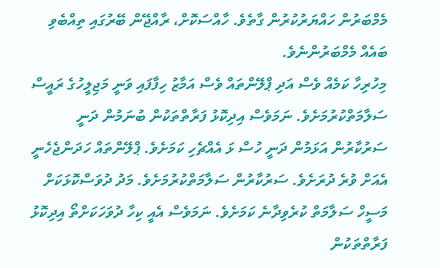މެމްބަރުން ހައްޔަރުކުރުން ގާތެވެ. ހާއްސަކޮށް، ރާއްޖޭން ބޭރުގައި ތިއްބެވި ބައެއް މެމްބަރުންނެވެ.
މިހުރިހާ ކަމެއް ވެސް އަދި ޕްލޭންތައް ވެސް އަމާޒު ހިފާފައި ވަނީ މަޖިލީހުގެ ރައީސް ސަލާމަތްކުރުމަށެވެ. ނަމަވެސް އިދިކޮޅު ފަރާތްތަކުން ބުނަމުން ދަނީ ސަރުކާރުން އަޅަމުން ދަނީ ހުސް ޅަ އެއްޗެހި ކަމަށެވެ. ޕްލޭންތައް ހަދަންޖެހެނީ އެއަށް ވުރެ ދުރަށެވެ. ސަރުކާރުން ސަލާމަތްކުރުމަށެވެ. މަދު ދުވަސްކޮޅަކަށް މަސީހް ސަލާމަތް ކުރެވިދާނެ ކަމަށެވެ. ނަމަވެސް އެއީ ކިހާ ދުވަހަކަށްތޯ އިދިކޮޅު ފަރާތްތަކުން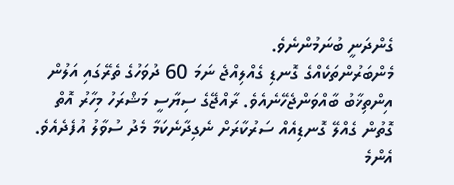ގެންދަނީ ބުނަމުންނެވެ.
މެންބަރުންތަކެއްގެ ގޮނޑި ގެއްލިއްޖެ ނަމަ 60 ދުވަހުގެ ތެރޭގައި އަލުން އިންތިޚާބު ބާއްވަންޖެހޭނެއެވެ. ރާއްޖޭގެ ސިޔާސީ މަޝްރަހު މިހާރު އޮތް ގޮތުން ގެއްލޭ ގޮނޑިއެއް ސަރުކާރަށް ނެގިދާނެކަމާ މެދު ސުވާލު އުފެދެއެވެ. އެންމެ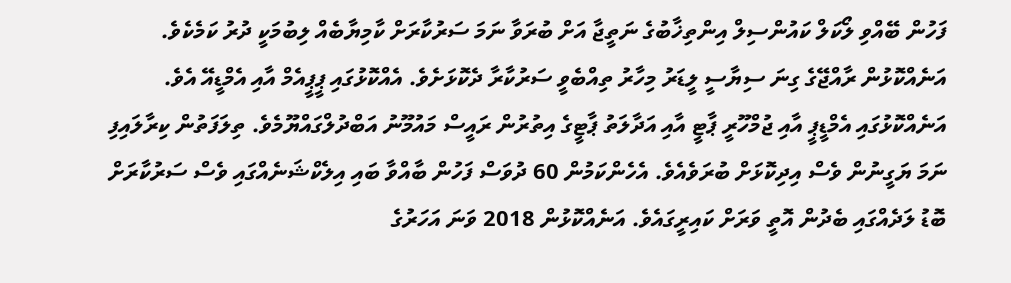ފަހުން ބޭއްވި ލޯކަލް ކައުންސިލް އިންތިޚާބުގެ ނަތީޖާ އަށް ބުރަވާ ނަމަ ސަރުކާރަށް ކާމިޔާބެއް ލިބުމަކީ ދުރު ކަމެކެވެ.
އަނެއްކޮޅުން ރާއްޖޭގެ ގިނަ ސިޔާސީ ލީޑަރު މިހާރު ތިއްބެވީ ސަރުކާރާ ދެކޮޅަށެވެ. އެއްކޮޅުގައި ޕީޕީއެމް އާއި އެމްޑީއޭ އެވެ. އަނެއްކޮޅުގައި އެމްޑީޕީ އާއި ޖުމްހޫރީ ޕާޓީ އާއި އަދާލަތު ޕާޓީގެ އިތުރުން ރައީސް މައުމޫނު އަބްދުލްގައްޔޫމެވެ. ތިލަފަތުން ކިރާލައިފި ނަމަ ޔަގީނުން ވެސް އިދިކޮޅަށް ބުރަވެއެވެ. އެހެންކަމުން 60 ދުވަސް ފަހުން ބާއްވާ ބައި އިލެކްޝަނެއްގައި ވެސް ސަރުކާރަށް ބޮޑު ލަދެއްގައި ބެދުން އޮތީ ވަރަށް ކައިރީގައެވެ. އަނެއްކޮޅުން 2018 ވަނަ އަހަރުގެ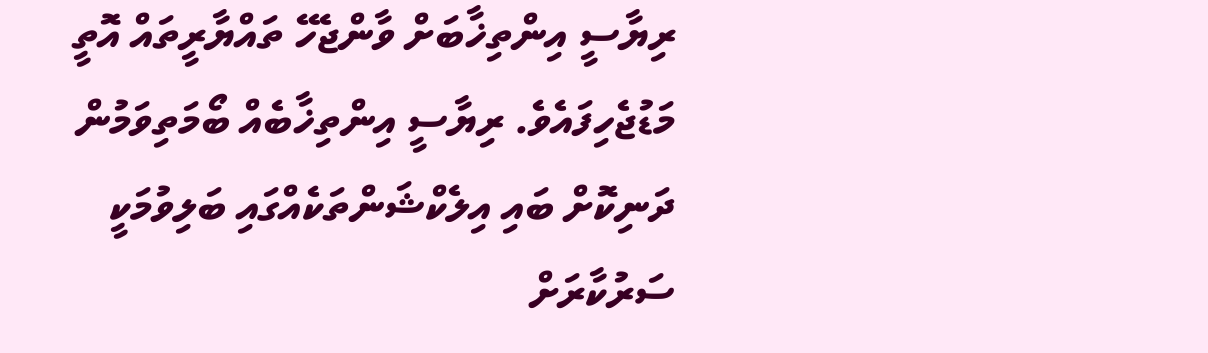ރިޔާސީ އިންތިޚާބަށް ވާންޖެހޭ ތައްޔާރީތައް އޮތީ މަޑުޖެހިފައެވެ. ރިޔާސީ އިންތިޚާބެއް ބޯމަތިވަމުން ދަނިކޮށް ބައި އިލެކްޝަންތަކެއްގައި ބަލިވުމަކީ ސަރުކާރަށް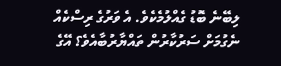ލިބޭނެ ބޮޑު ގެއްލުމެކެވެ. އެ ވަރުގެ ރިސްކެއް ނެގުމަށް ސަރުކާރުން ތައްޔާރުބާއެވެ؟ އޭގެ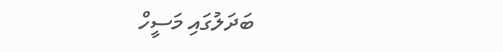ބަދަލުގައި މަސީހް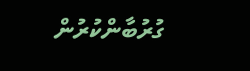ގުރުބާންކުރުން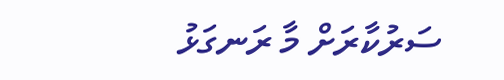ސަރުކާރަށް މާ ރަނގަޅު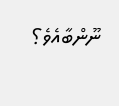ނޫންބާއެވެ؟